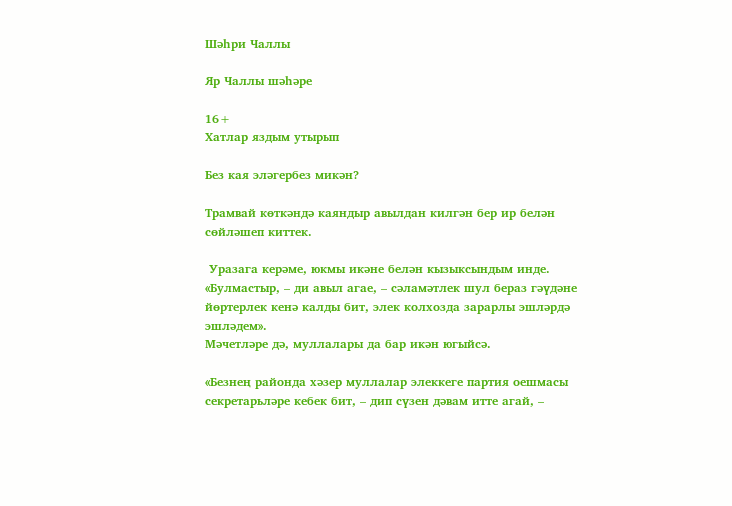Шәһри Чаллы

Яр Чаллы шәһәре

16+
Хатлар яздым утырып

Без кая эләгербез микән?

Трамвай көткәндә каяндыр авылдан килгән бер ир белән сөйләшеп киттек.

 Уразага керәме, юкмы икәне белән кызыксындым инде. «Булмастыр, – ди авыл агае, – сәламәтлек шул бераз гәүдәне йөртерлек кенә калды бит, элек колхозда зарарлы эшләрдә эшләдем».
Мәчетләре дә, муллалары да бар икән югыйсә.

«Безнең районда хәзер муллалар элеккеге партия оешмасы секретарьләре кебек бит, – дип сүзен дәвам итте агай, –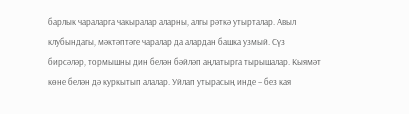барлык чараларга чакыралар аларны, алгы рәткә утырталар. Авыл клубындагы, мәктәптәге чаралар да алардан башка узмый. Сүз бирсәләр, тормышны дин белән бәйләп аңлатырга тырышалар. Кыямәт көне белән дә куркытып алалар. Уйлап утырасың инде – без кая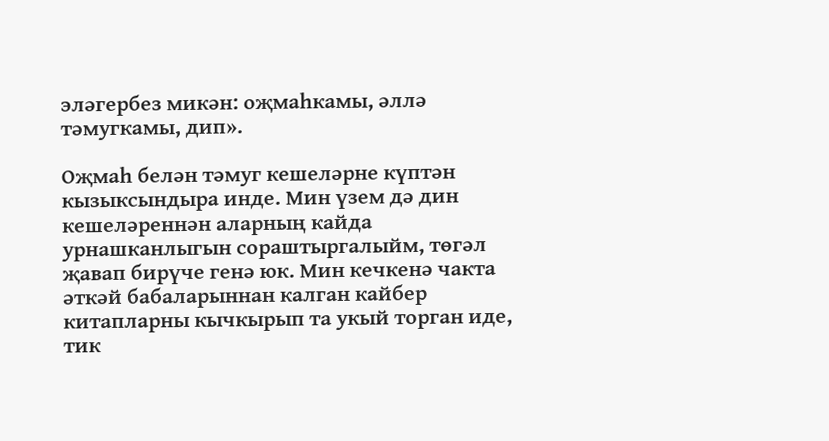эләгербез микән: оҗмаһкамы, әллә тәмугкамы, дип».

Оҗмаһ белән тәмуг кешеләрне күптән кызыксындыра инде. Мин үзем дә дин кешеләреннән аларның кайда урнашканлыгын сораштыргалыйм, төгәл җавап бирүче генә юк. Мин кечкенә чакта әткәй бабаларыннан калган кайбер китапларны кычкырып та укый торган иде, тик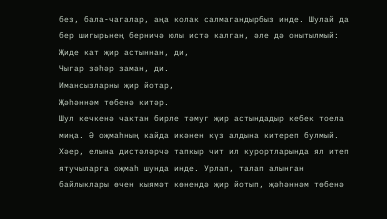без, бала-чагалар, аңа колак салмагандырбыз инде. Шулай да бер шигырьнең берничә юлы истә калган, әле дә онытылмый:
Җиде кат җир астыннан, ди,
Чыгар зәһәр заман, ди.
Имансызларны җир йотар,
Җәһәннәм төбенә китәр.
Шул кечкенә чактан бирле тәмуг җир астындадыр кебек тоела миңа. Ә оҗмаһның кайда икәнен күз алдына китереп булмый. Хәер, елына дистәләрчә тапкыр чит ил курортларында ял итеп ятучыларга оҗмаһ шунда инде. Урлап, талап алынган байлыклары өчен кыямәт көнендә җир йотып, җәһәннәм төбенә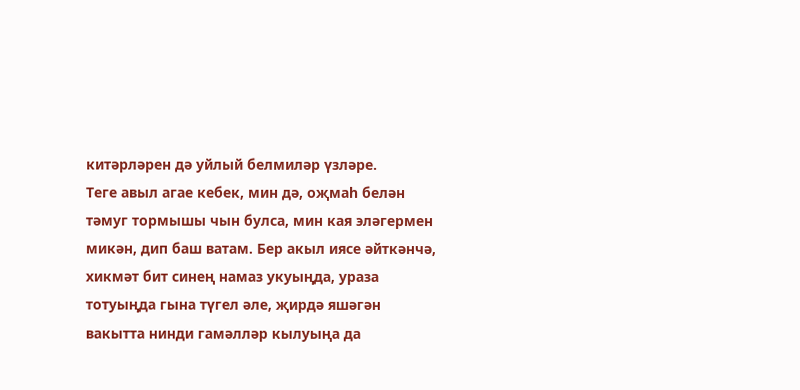китәрләрен дә уйлый белмиләр үзләре.
Теге авыл агае кебек, мин дә, оҗмаһ белән тәмуг тормышы чын булса, мин кая эләгермен микән, дип баш ватам. Бер акыл иясе әйткәнчә, хикмәт бит синең намаз укуыңда, ураза тотуыңда гына түгел әле, җирдә яшәгән вакытта нинди гамәлләр кылуыңа да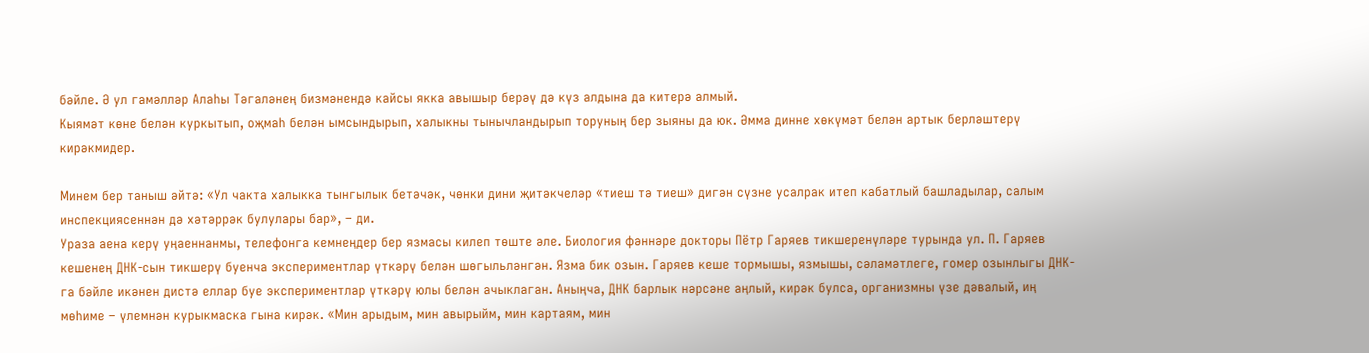бәйле. Ә ул гамәлләр Алаһы Тәгаләнең бизмәнендә кайсы якка авышыр берәү дә күз алдына да китерә алмый.
Кыямәт көне белән куркытып, оҗмаһ белән ымсындырып, халыкны тынычландырып торуның бер зыяны да юк. Әмма динне хөкүмәт белән артык берләштерү кирәкмидер.

Минем бер таныш әйтә: «Ул чакта халыкка тынгылык бетәчәк, чөнки дини җитәкчеләр «тиеш тә тиеш» дигән сүзне усалрак итеп кабатлый башладылар, салым инспекциясеннән дә хәтәррәк булулары бар», – ди.
Ураза аена керү уңаеннанмы, телефонга кемнеңдер бер язмасы килеп төште әле. Биология фәннәре докторы Пётр Гаряев тикшеренүләре турында ул. П. Гаряев кешенең ДНК-сын тикшерү буенча экспериментлар үткәрү белән шөгыльләнгән. Язма бик озын. Гаряев кеше тормышы, язмышы, сәламәтлеге, гомер озынлыгы ДНК-га бәйле икәнен дистә еллар буе экспериментлар үткәрү юлы белән ачыклаган. Аныңча, ДНК барлык нәрсәне аңлый, кирәк булса, организмны үзе дәвалый, иң мөһиме – үлемнән курыкмаска гына кирәк. «Мин арыдым, мин авырыйм, мин картаям, мин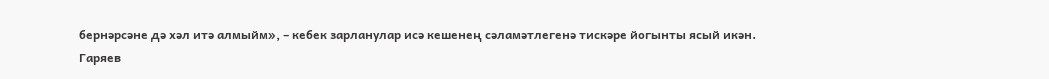бернәрсәне дә хәл итә алмыйм», – кебек зарланулар исә кешенең сәламәтлегенә тискәре йогынты ясый икән.
Гаряев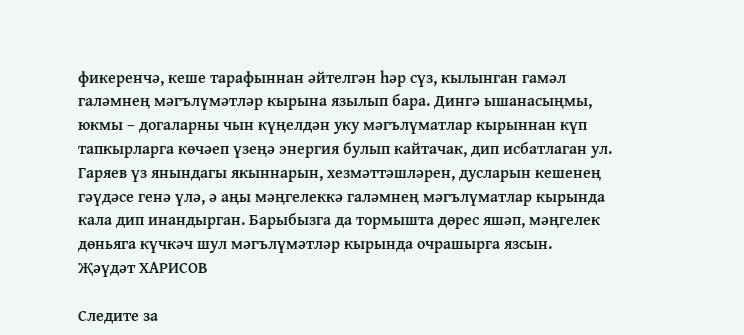фикеренчә, кеше тарафыннан әйтелгән һәр сүз, кылынган гамәл галәмнең мәгълүмәтләр кырына язылып бара. Дингә ышанасыңмы, юкмы – догаларны чын күңелдән уку мәгълүматлар кырыннан күп тапкырларга көчәеп үзеңә энергия булып кайтачак, дип исбатлаган ул.
Гаряев үз янындагы якыннарын, хезмәттәшләрен, дусларын кешенең гәүдәсе генә үлә, ә аңы мәңгелеккә галәмнең мәгълүматлар кырында кала дип инандырган. Барыбызга да тормышта дөрес яшәп, мәңгелек дөньяга күчкәч шул мәгълүмәтләр кырында очрашырга язсын.
Җәүдәт ХАРИСОВ

Следите за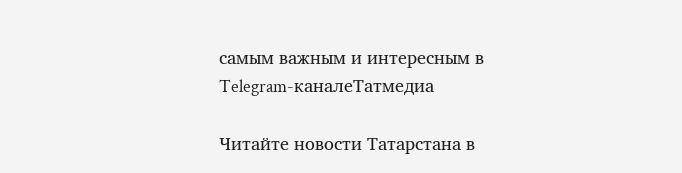самым важным и интересным в Telegram-каналеТатмедиа

Читайте новости Татарстана в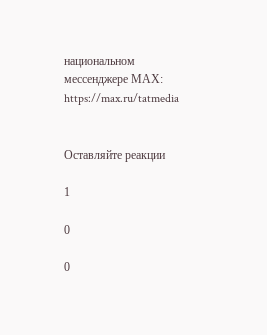национальном мессенджере MАХ: https://max.ru/tatmedia


Оставляйте реакции

1

0

0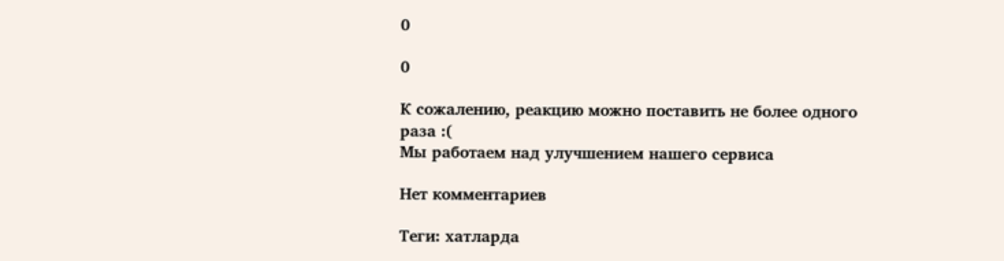0

0

К сожалению, реакцию можно поставить не более одного раза :(
Мы работаем над улучшением нашего сервиса

Нет комментариев

Теги: хатларда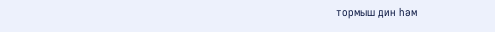тормыш дин һәм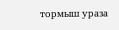тормыш ураза